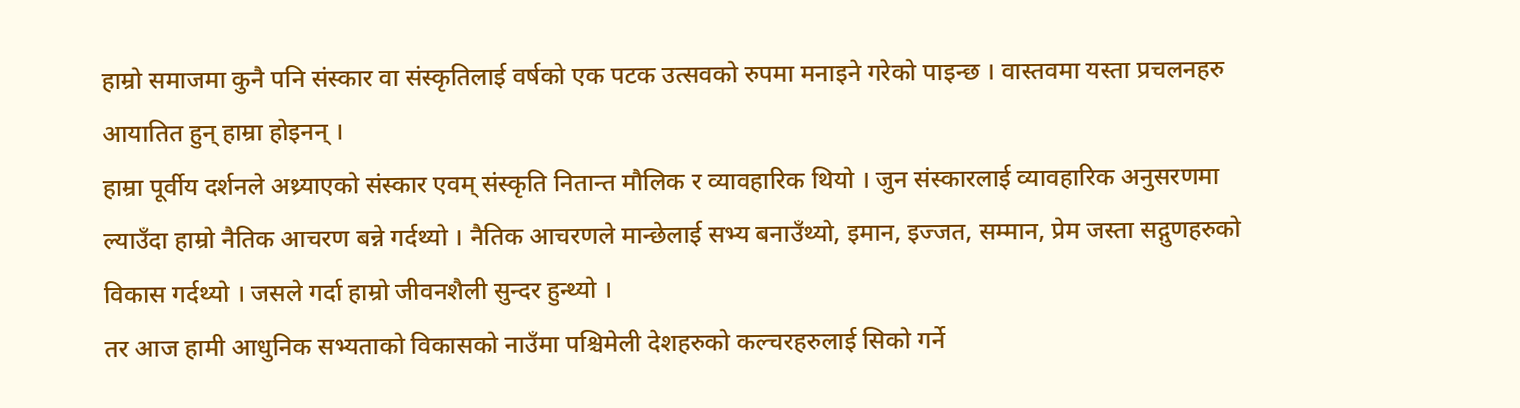हाम्रो समाजमा कुनै पनि संस्कार वा संस्कृतिलाई वर्षको एक पटक उत्सवको रुपमा मनाइने गरेको पाइन्छ । वास्तवमा यस्ता प्रचलनहरु आयातित हुन् हाम्रा होइनन् ।
हाम्रा पूर्वीय दर्शनले अथ्र्याएको संस्कार एवम् संस्कृति नितान्त मौलिक र व्यावहारिक थियो । जुन संस्कारलाई व्यावहारिक अनुसरणमा ल्याउँदा हाम्रो नैतिक आचरण बन्ने गर्दथ्यो । नैतिक आचरणले मान्छेलाई सभ्य बनाउँथ्यो, इमान, इज्जत, सम्मान, प्रेम जस्ता सद्गुणहरुको विकास गर्दथ्यो । जसले गर्दा हाम्रो जीवनशैली सुन्दर हुन्थ्यो ।
तर आज हामी आधुनिक सभ्यताको विकासको नाउँमा पश्चिमेली देशहरुको कल्चरहरुलाई सिको गर्ने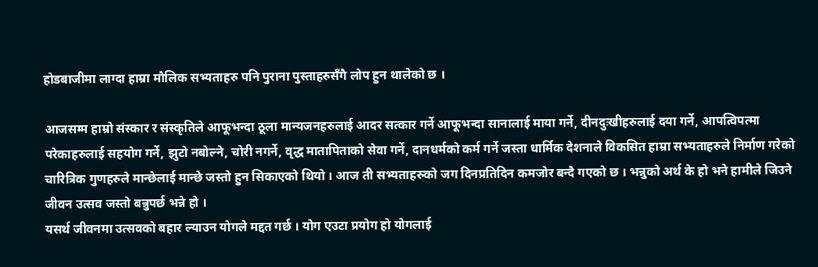होडबाजीमा लाग्दा हाम्रा मौलिक सभ्यताहरु पनि पुराना पुस्ताहरुसँगै लोप हुन थालेको छ ।

आजसम्म हाम्रो संस्कार र संस्कृतिले आफूभन्दा ठूला मान्यजनहरुलाई आदर सत्कार गर्ने आफूभन्दा सानालाई माया गर्ने, दीनदुःखीहरुलाई दया गर्ने, आपत्विपत्मा परेकाहरुलाई सहयोग गर्ने, झुटो नबोल्ने, चोरी नगर्ने, वृद्ध मातापिताको सेवा गर्ने, दानधर्मको कर्म गर्ने जस्ता धार्मिक देशनाले विकसित हाम्रा सभ्यताहरुले निर्माण गरेको चारित्रिक गुणहरुले मान्छेलाई मान्छे जस्तो हुन सिकाएको थियो । आज ती सभ्यताहरुको जग दिनप्रतिदिन कमजोर बन्दै गएको छ । भन्नुको अर्थ के हो भने हामीले जिउने जीवन उत्सव जस्तो बन्नुपर्छ भन्ने हो ।
यसर्थ जीवनमा उत्सवको बहार ल्याउन योगले मद्दत गर्छ । योग एउटा प्रयोग हो योगलाई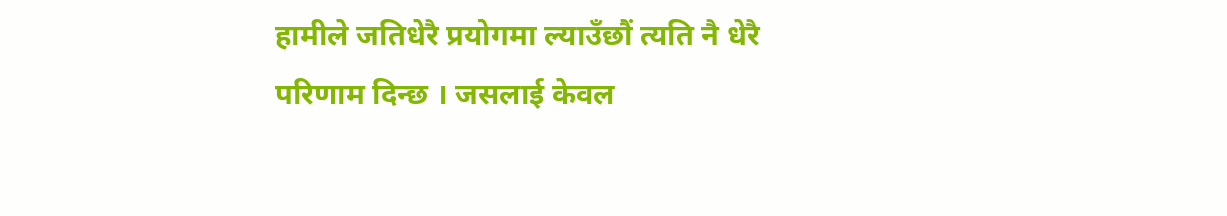हामीले जतिधेरै प्रयोगमा ल्याउँछौं त्यति नै धेरै परिणाम दिन्छ । जसलाई केवल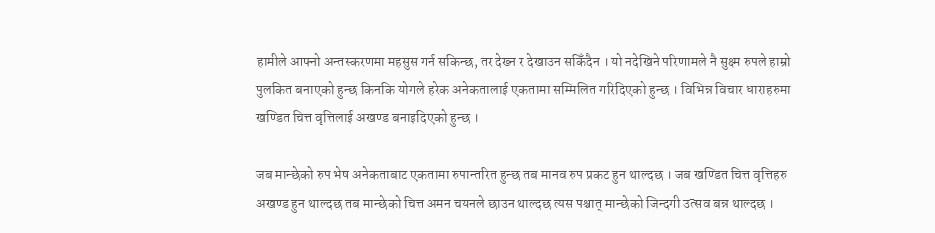हामीले आफ्नो अन्तस्करणमा महसुस गर्न सकिन्छ, तर देख्न र देखाउन सकिँदैन । यो नदेखिने परिणामले नै सुक्ष्म रुपले हाम्रो पुलकित बनाएको हुन्छ किनकि योगले हरेक अनेकतालाई एकतामा सम्मिलित गरिदिएको हुन्छ । विभिन्न विचार धाराहरुमा खण्डित चित्त वृत्तिलाई अखण्ड बनाइदिएको हुन्छ ।

जब मान्छेको रुप भेष अनेकताबाट एकतामा रुपान्तरित हुन्छ तब मानव रुप प्रकट हुन थाल्दछ । जब खण्डित चित्त वृत्तिहरु अखण्ड हुन थाल्दछ तब मान्छेको चित्त अमन चयनले छाउन थाल्दछ त्यस पश्चात् मान्छेको जिन्दगी उत्सव बन्न थाल्दछ ।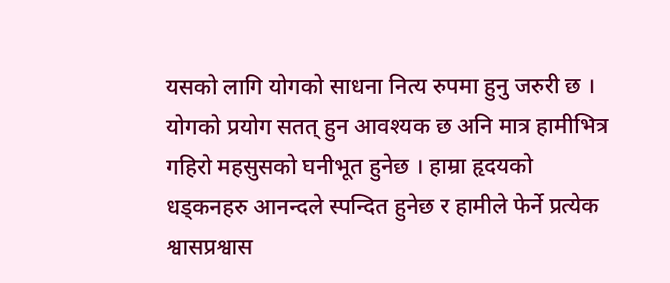यसको लागि योगको साधना नित्य रुपमा हुनु जरुरी छ । योगको प्रयोग सतत् हुन आवश्यक छ अनि मात्र हामीभित्र गहिरो महसुसको घनीभूत हुनेछ । हाम्रा हृदयको धड्कनहरु आनन्दले स्पन्दित हुनेछ र हामीले फेर्ने प्रत्येक श्वासप्रश्वास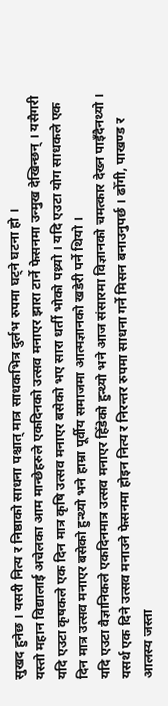सुखद हुनेछ । यसरी नित्य र निष्ठाको साधना पश्चात् मात्र साधकभित्र दुर्लभ रुपमा घट्ने घटना हो ।
यस्तो महान विद्यालाई अचेलका आम मान्छेहरुले एकदिनको उत्सव मनाएर झारा टार्ने फेसनमा उन्मुख देखिन्छन् । यसैगरी यदि एउटा कृषकले एक दिन मात्र कृषि उत्सव मनाएर बसेको भए सारा धर्ती भोको पथ्र्यो । यदि एउटा योग साधकले एक दिन मात्र उत्सव मनाएर बसेको हुन्थ्यो भने हाम्रा पूर्वीय समाजमा आत्मज्ञानको खडेरी पर्ने थियो ।
यदि एउटा वैज्ञानिकले एकदिनमात्र उत्सव मनाएर हिँडेको हुन्थ्यो भने आज संसारमा विज्ञानको चमत्कार देख्न पाइँदैनथ्यो । यसर्थ एक दिने उत्सव मनाउने फेसनमा होइन नित्य र निरन्तर रुपमा साधना गर्ने मिसन बनाउनुपर्छ । ढोँगी, पाखण्ड र आलस्य जस्ता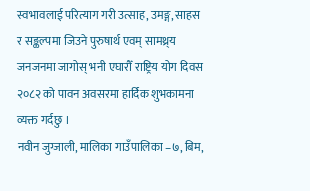स्वभावलाई परित्याग गरी उत्साह, उमङ्ग, साहस र सङ्कल्पमा जिउने पुरुषार्थ एवम् सामथ्र्य जनजनमा जागोस् भनी एघारौँ राष्ट्रिय योग दिवस २०८२ को पावन अवसरमा हार्दिक शुभकामना व्यक्त गर्दछु ।
नवीन जुग्जाली, मालिका गाउँपालिका –७, बिम,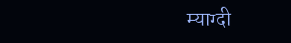म्याग्दी